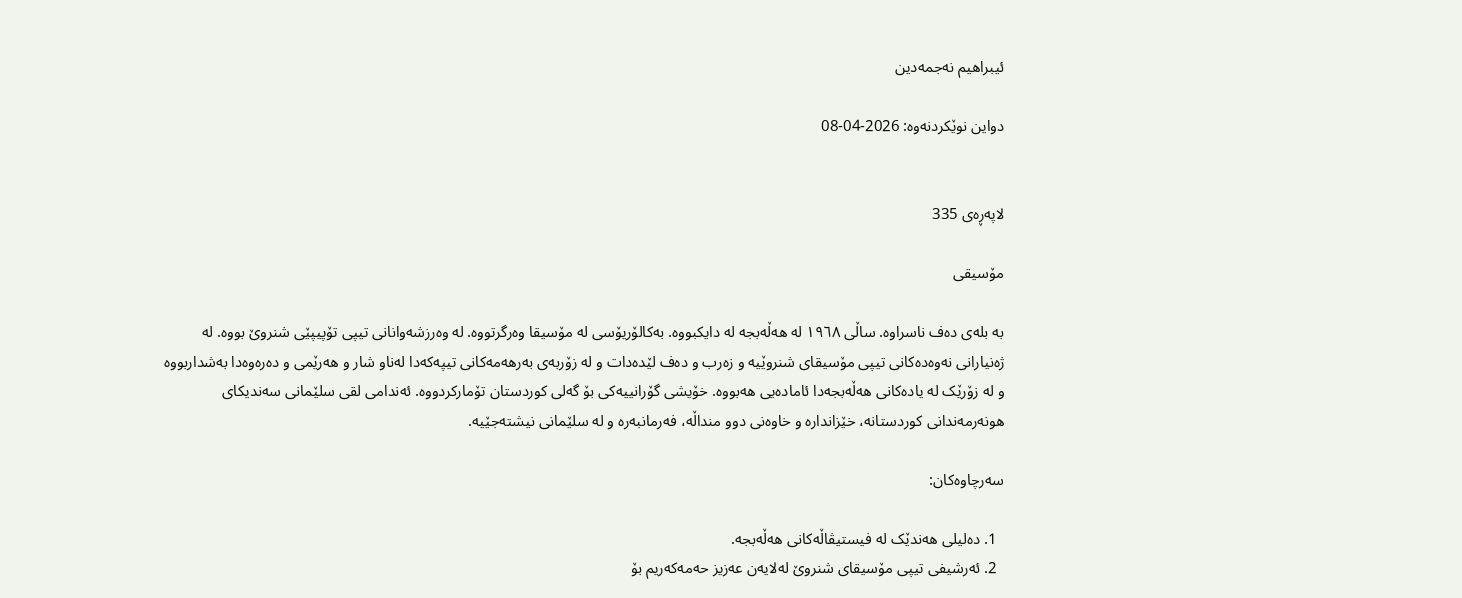ئیبراهیم نەجمەدین

دواین نوێکردنەوە: 2026-04-08


لاپەڕەی 335

مۆسیقی

بە بلەی دەف ناسراوە. ساڵی ١٩٦٨ لە هەڵەبجە لە دایکبووە. بەکالۆریۆسی لە مۆسیقا وەرگرتووە. لە وەرزشەوانانی تیپی تۆپیپێی شنروێ بووە. لە ژەنیارانی نەوەدەکانی تیپی مۆسیقای شنروێیە و زەرب و دەف لێدەدات و لە زۆربەی بەرهەمەکانی تیپەکەدا لەناو شار و هەرێمی و دەرەوەدا بەشداربووە و لە زۆرێک لە یادەکانی هەڵەبجەدا ئامادەیی هەبووە. خۆیشی گۆرانییەکی بۆ گەلی کوردستان تۆمارکردووە. ئەندامی لقی سلێمانی سەندیکای هونەرمەندانی کوردستانە، خێزاندارە و خاوەنی دوو منداڵە، فەرمانبەرە و لە سلێمانی نیشتەجێیە.

سەرچاوەکان:

  1. دەلیلی هەندێک لە فیستیڤاڵەکانی هەڵەبجە.
  2. ئەرشیفی تیپی مۆسیقای شنروێ لەلایەن عەزیز حەمەکەریم بۆ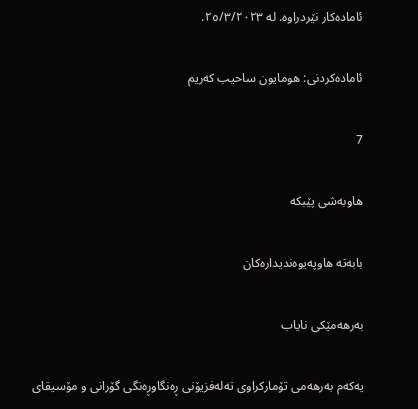ئامادەکار نێردراوە. لە ٢٥/٣/٢٠٢٣.

ئامادەکردنی: هومایون ساحیب کەریم

7

هاوبەشی پێبکە

بابەتە هاوپەیوەندیدارەکان

بەرهەمێکی نایاب

یەکەم بەرهەمی تۆمارکراوی تەلەفزیۆنی ڕەنگاوڕەنگی گۆرانی و مۆسیقای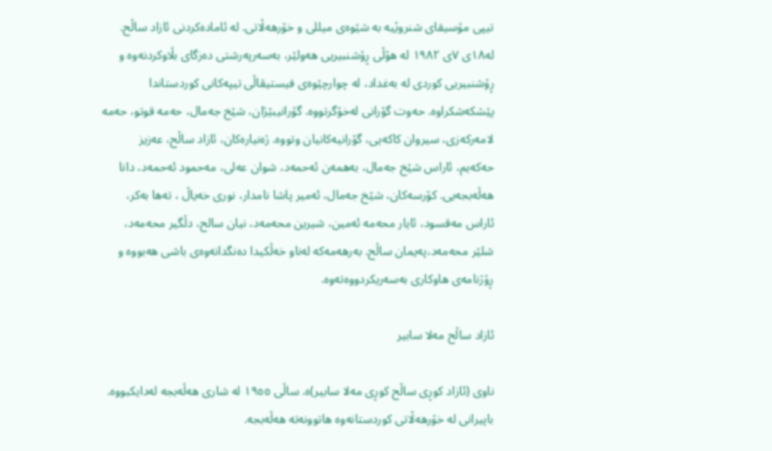تیپی مۆسیقای شنروێیە بە شێوەی میللی و خۆرهەڵاتی. لە ئامادەکردنی ئازاد ساڵح. لە١٨ی ٧ی ١٩٨٢ لە هۆڵی ڕۆشنبیریی هەولێر، بەسەرپەرشتی دەزگای بڵاوکردنەوە و ڕۆشنبیریی کوردی لە بەغداد، لە چوارچێوەی فیستیڤاڵی تیپەکانی کوردستاندا پێشکەشکراوە. حەوت گۆرانی لەخۆگرتووە. گۆرانیبێژان، شێخ جەمال، حەمە قوتو، حەمە لامەرکەزی، سیروان کاکەیی، گۆرانیەکانیان وتووە. ژەنیارەکان، ئازاد ساڵح، عەزیز حەکەیم، ئاراس شێخ جەمال، بەهمەن ئەحمەد، شوان عەلی، مەحمود ئەحمەد، دانا هەڵەبجەیی. کۆرسەکان، شێخ جەمال، ئەمیر پاشا نامدار، نوری خەیاڵ ، تەها بەکر، ئاراس مەقسود، ئایار محەمە ئەمین، شیرین محەمەد، نیان سالح، دڵگیر محەمەد، شلێر محەمەد،پەیمان ساڵح. بەرهەمەکە لەناو خەڵکیدا دەنگدانەوەی باشی هەبووە و ڕۆژنامەی هاوکاری بەسەریکردووەتەوە.

ئازاد ساڵح مەلا سابیر

ناوی (ئازاد کوڕی ساڵح کوڕی مەلا سابیر)ە. ساڵی ١٩٥٥ لە شاری هەڵەبجە لەدایکبووە. باپیرانی لە خۆرهەڵاتی کوردستانەوە هاتوونەتە هەڵەبجە.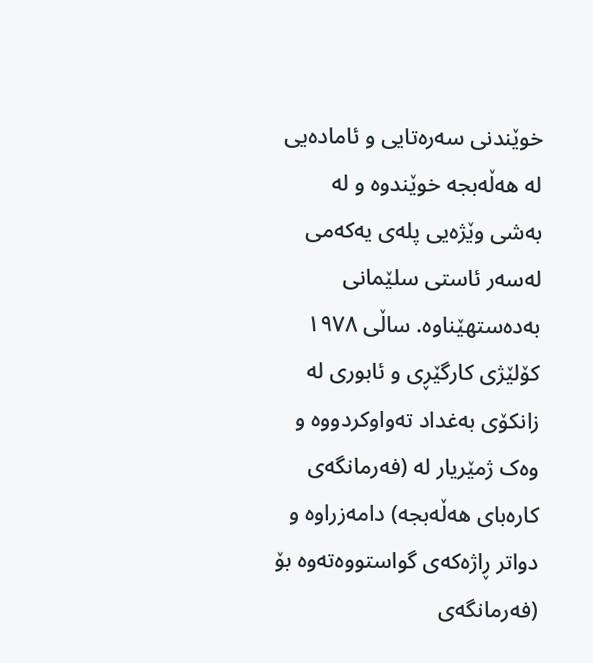خوێندنی سەرەتایی و ئامادەیی لە هەڵەبجە خوێندوە و لە بەشی وێژەیی پلەی یەکەمی لەسەر ئاستی سلێمانی بەدەستهێناوە. ساڵی ١٩٧٨ کۆلێژی کارگێڕی و ئابوری لە زانکۆی بەغداد تەواوکردووە و وەک ژمێریار لە (فەرمانگەی کارەبای هەڵەبجە) دامەزراوه و دواتر ڕاژەکەی گواستووەتەوە بۆ (فەرمانگەی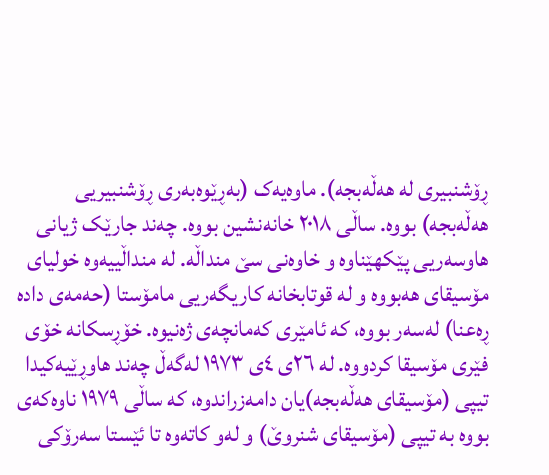ڕۆشنبیری لە هەڵەبجە). ماوەیەک (بەڕێوەبەری ڕۆشنبیریی هەڵەبجە) بووه. ساڵی ٢٠١٨ خانەنشین بووه. چەند جارێک ژیانی هاوسەریی پێکهێناوە‌ و خاوەنی سێ منداڵە‌. لە منداڵییەوە خولیای مۆسیقای هەبووە و لە قوتابخانە کاریگەریی مامۆستا (حەمەی دادە ڕەعنا) لەسەر بووه،‌ کە ئامێری کەمانچەی ژەنیوە. خۆڕسکانە خۆی فێری مۆسیقا کردووە. لە ٢٦ی ٤ی ١٩٧٣ لەگەڵ چەند هاوڕێیەکیدا تیپی (مۆسیقای هەڵەبجە)یان دامەزراندوە، کە ساڵی ١٩٧٩ ناوەکەی بووە بە‌ تیپی (مۆسیقای شنروێ) و لەو کاتەوە تا ئێستا سەرۆکی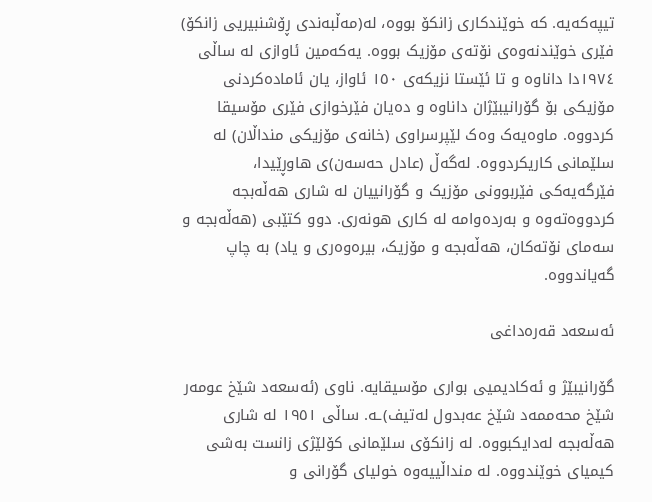تیپەکەیە. کە خوێندکاری زانکۆ بووە، لە(مەڵبەندی ڕۆشنبیریی زانکۆ) فێری خوێندنەوەی نۆتەی مۆزیک بووە. یەکەمین ئاوازی لە ساڵی ١٩٧٤دا داناوە و تا ئێستا نزیکەی ١٥٠ ئاواز، یان ئامادەکردنی مۆزیکی بۆ گۆرانیبێژان داناوە و دەیان فێرخوازی‌ فێری مۆسیقا کردووە‌. ماوەیەک وەک لێپرسراوی (خانەی مۆزیکی منداڵان) لە سلێمانی کاریکردووە. لەگەڵ (عادل حەسەن)ی هاوڕێیدا، فێرگەیەکی فێربوونی مۆزیک و گۆرانییان لە شاری هەڵەبجە کردووەتەوه و بەردەوامە لە کاری هونەری‌. دوو کتێبی (هەڵەبجە و سەمای نۆتەکان، هەڵەبجە و مۆزیک، بیرەوەری و یاد) بە چاپ گەیاندووه.

ئەسعەد قەرەداغی

گۆرانیبێژ و ئەکادیمیی بواری مۆسیقایە. ناوی (ئەسعەد شێخ عومەر شێخ محەممەد شێخ عەبدول لەتیف)ـە. ساڵی ١٩٥١ لە شاری ھەڵەبجە لەدایکبووە. لە زانکۆی سلێمانی کۆلێژی زانست بەشی کیمیای خوێندووە. لە منداڵییەوە خولیای گۆرانی و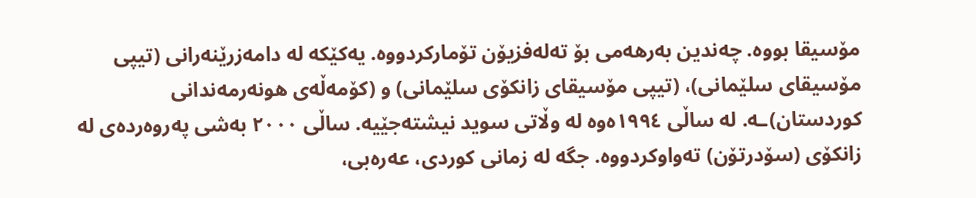مۆسیقا بووە. چەندین بەرھەمی بۆ تەلەفزیۆن تۆمارکردووە. یەکێکە لە دامەزرێنەرانی (تیپی مۆسیقای سلێمانی)، (تیپی مۆسیقای زانکۆی سلێمانی) و (کۆمەڵەی هونەرمەندانی کوردستان)ـە. لە ساڵی ١٩٩٤ەوە لە‌ وڵاتی سوید نیشتەجێیە. ساڵی ٢٠٠٠ بەشی پەروەردەی لە زانکۆی (سۆدرتۆن) تەواوکردووە. جگە لە زمانی کوردی، عەرەبی،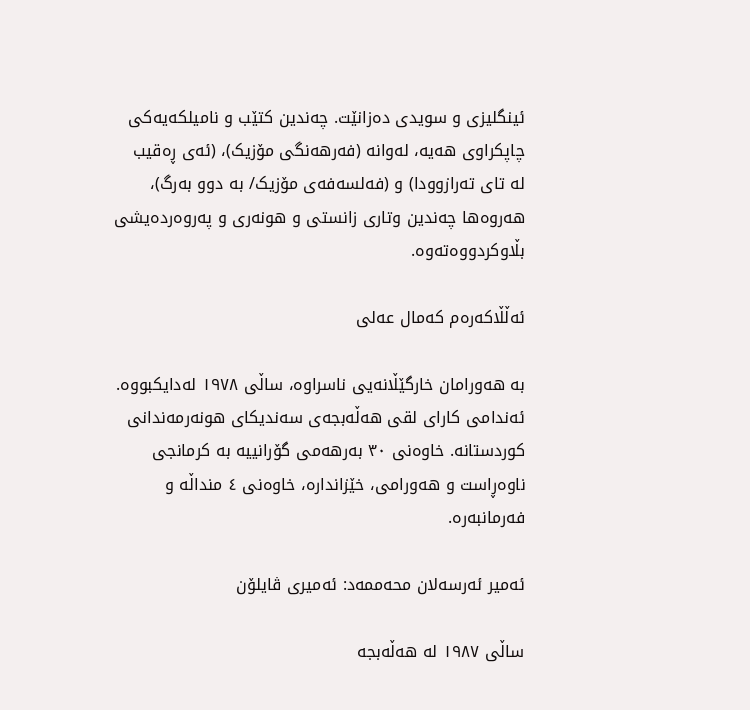ئینگلیزی و سویدی دەزانێت. چەندین کتێب و نامیلکەیەکی چاپکراوی هەیە، لەوانە (فەرهەنگی مۆزیک)، (ئەی ڕەقیب له ‌تای تەرازوودا) و (فەلسەفەی مۆزیک/ بە دوو بەرگ)، هەروەها چەندین وتاری زانستی و ھونەری و پەروەردەیشی بڵاوکردووەتەوە.

ئەڵڵاکەرەم کەمال عەلی

بە هەورامان خارگێڵانەیی ناسراوە، ساڵی ١٩٧٨ لەدایکبووە. ئەندامی کارای لقی هەڵەبجەی سەندیکای هونەرمەندانی کوردستانە. خاوەنی ٣٠ بەرهەمی گۆرانییە بە کرمانجی ناوەڕاست و هەورامی، خێزاندارە، خاوەنی ٤ منداڵە و فەرمانبەرە.

ئەمیر ئەرسەلان محەممەد: ئەمیری ڤایلۆن

ساڵی ١٩٨٧ لە هەڵەبجە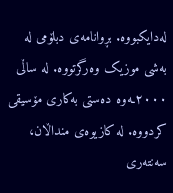لەدایکبووە. بڕوانامەی دبلۆمی لە بەشی موزیک وەرگرتووە. لە ساڵی ٢٠٠٠ـەوە دەستی بەکاری مۆسیقی کردووە. لە کازیوەی منداڵان، سەنتەری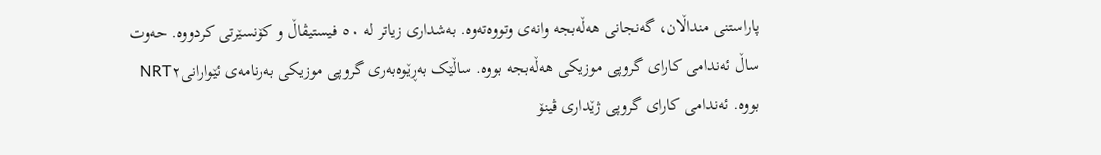پاراستنی منداڵان، گەنجانی هەڵەبجە وانەی وتووەتەوە. بەشداری زیاتر لە ٥٠ فیستیڤاڵ و کۆنسێرتی کردووە. حەوت ساڵ ئەندامی کارای گروپی موزیکی هەڵەبجە بووە. ساڵێک بەڕێوەبەری گروپی موزیکی بەرنامەی ئێوارانی‌NRT٢ بووە. ئەندامی کارای گروپی ژێداری ڤینۆ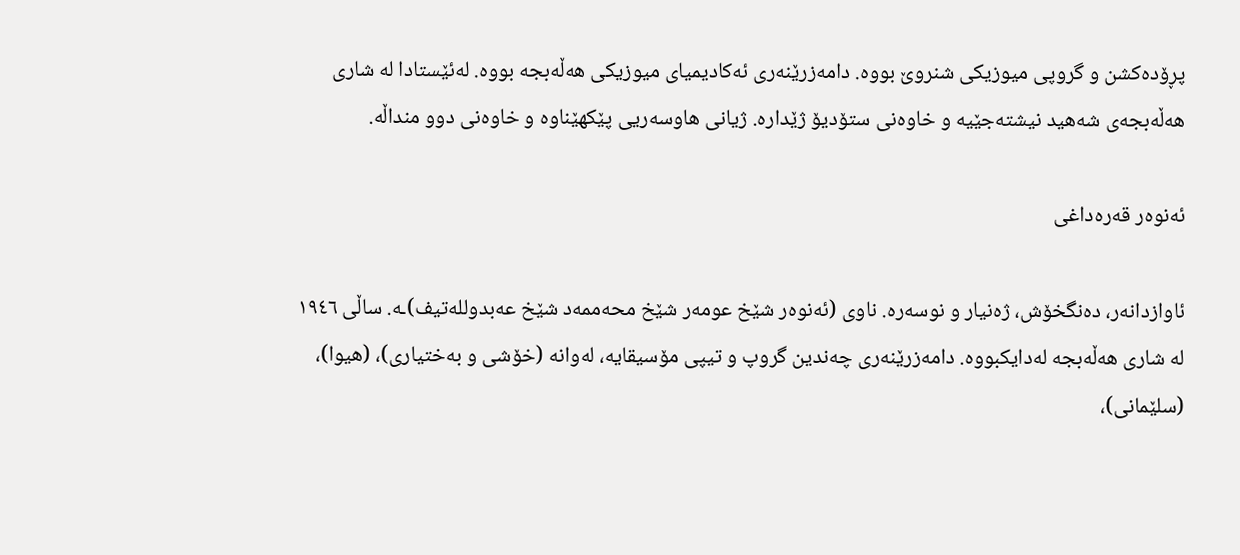پڕۆدەکشن و گروپی میوزیکی شنروێ بووە. دامەزرێنەری ئەکادیمیای میوزیکی هەڵەبجە بووە. لەئێستادا لە شاری هەڵەبجەی شەهید نیشتەجێیە و خاوەنی ستۆدیۆ ژێدارە. ژیانی هاوسەریی پێکهێناوە‌ و خاوەنی دوو منداڵە.

ئەنوەر قەرەداغی

ئاوازدانەر، دەنگخۆش، ژەنیار و نوسەرە. ناوی (ئەنوەر شێخ عومەر شێخ محەممەد شێخ عەبدوللەتیف)ـە. ساڵی ١٩٤٦ لە شاری ھەڵەبجە لەدایکبووە. دامەزرێنەری چەندین گروپ و تیپی مۆسیقایە، لەوانه (خۆشی و بەختیاری)، (ھیوا)، (سلێمانی)،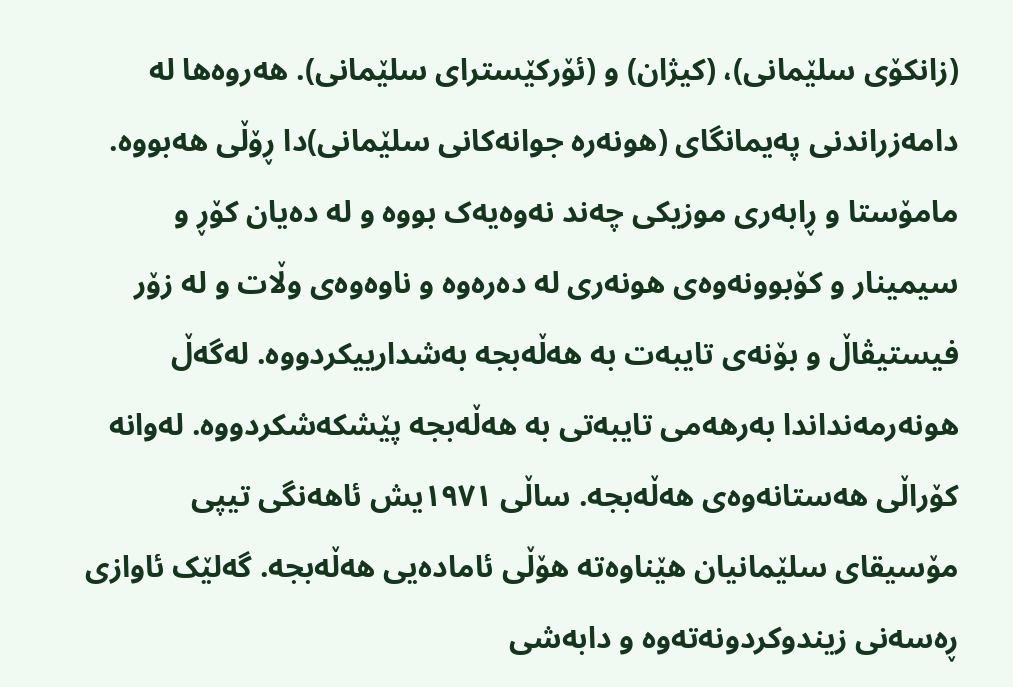(زانکۆی سلێمانی)، (کیژان) و (ئۆرکێسترای سلێمانی). ھەروەھا لە دامەزراندنی پەیمانگای (ھونەرە جوانەکانی سلێمانی)دا ڕۆڵی هەبووە. مامۆستا و ڕابەری موزیکی چەند نەوەیەک بووە و لە دەیان کۆڕ و سیمینار و کۆبوونەوەی ھونەری لە دەرەوە و ناوەوەی وڵات و لە زۆر فیستیڤاڵ و بۆنەی تایبەت بە ھەڵەبجە بەشدارییکردووە. لەگەڵ هونەرمەنداندا بەرهەمی تایبەتی بە هەڵەبجە پێشکەشکردووە. لەوانە کۆراڵی هەستانەوەی هەڵەبجە. ساڵی ١٩٧١یش ئاهەنگی تیپی مۆسیقای سلێمانیان هێناوەتە هۆڵی ئامادەیی هەڵەبجە. گەلێک ئاوازی ڕەسەنی زیندوکردونەتەوە و دابەشی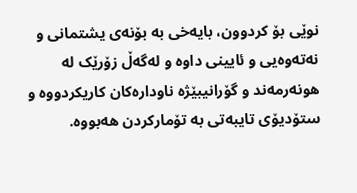نوێی بۆ کردوون، بایەخی بە بۆنەی یشتمانی و نەتەوەیی و ئایینی داوە و لەگەڵ زۆرێک لە هونەرمەند و گۆرانیبێژە ناودارەکان کاریکردووە و ستۆدیۆی تایبەتی بە تۆمارکردن هەبووە.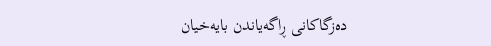دەزگاکانی ڕاگەیاندن بایەخیان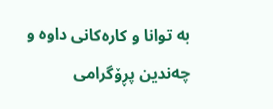بە توانا و کارەکانی داوە و چەندین پڕۆگرامی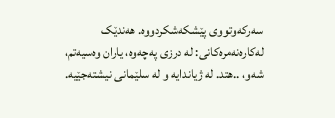سەرکەوتووی پێشکەشکردووە. هەندێک لەکارەنەمرەکانی: لە درزی پەچەوە، یاران وەسیەتم، شەو، ..هتد. لە ژیاندایە و لە سلێمانی نیشتەجێیە.